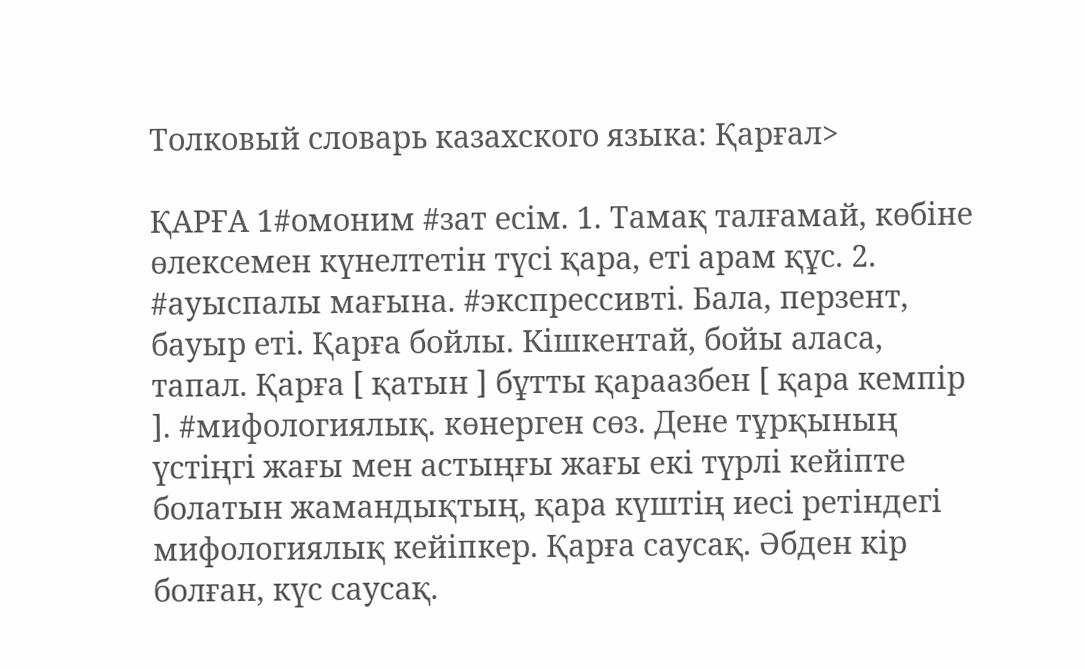Толковый словарь казахского языка: Қарғал>

ҚАРҒА 1#омоним #зат есім. 1. Тамақ талғамай, көбіне өлексемен күнелтетін түсі қара, еті арам құс. 2. #ауыспалы мағына. #экспрессивті. Бала, перзент, бауыр еті. Қарға бойлы. Кiшкентай, бойы аласа, тапал. Қарға [ қатын ] бұтты қараазбен [ қара кемпір ]. #мифологиялық. көнерген сөз. Дене тұрқының үстіңгi жағы мен астыңғы жағы екi түрлi кейіпте болатын жамандықтың, қара күштің иесi ретіндегi мифологиялық кейіпкер. Қарға саусақ. Әбден кір болған, күс саусақ.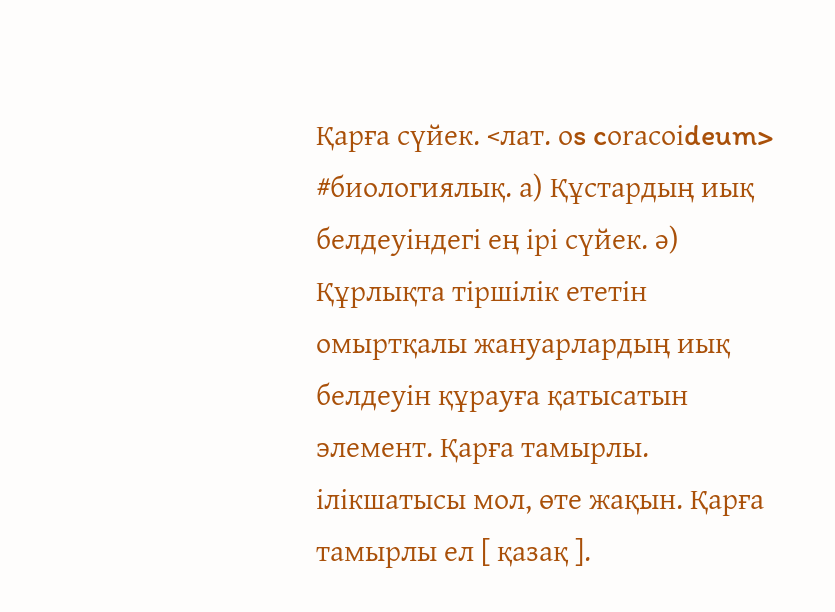Қарға сүйек. <лат. оs cоrасоіdeum> #биологиялық. а) Құстардың иық белдеуіндегі ең ірі сүйек. ә) Құрлықта тіршілік ететін омыртқалы жануарлардың иық белдеуін құрауға қатысатын элемент. Қарға тамырлы. ілікшатысы мол, өте жақын. Қарға тамырлы ел [ қазақ ].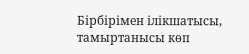Бірбірімен ілікшатысы, тамыртанысы көп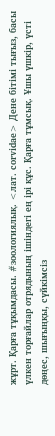жұрт. Қарға тұқымдасы. #зоологиялық. <лат. cоrvіdаe> Дене бітімі тығыз, басы үлкен торғайлар отрядының ішіндегі ең ірі құс. Қарға тұмсық. Ұшы үшкір, үсті дөңес, шығыңқы, сүйкімсіз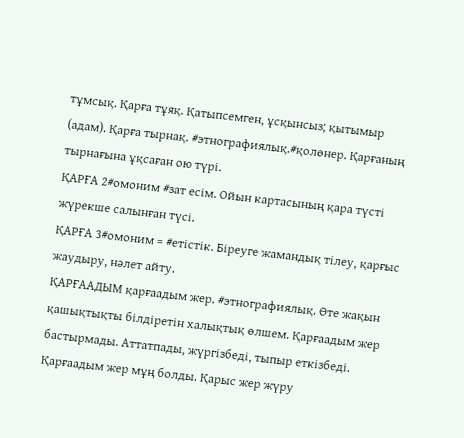тұмсық. Қарға тұяқ. Қатыпсемген, ұсқынсыз; қытымыр (адам). Қарға тырнақ. #этнографиялық.#қолөнер. Қарғаның тырнағына ұқсаған ою түрі.
ҚАРҒА 2#омоним #зат есім. Ойын картасының қара түсті жүрекше салынған түсі.
ҚАРҒА 3#омоним = #етістік. Біреуге жамандық тілеу, қарғыс жаудыру, нәлет айту.
ҚАРҒААДЫМ қарғаадым жер. #этнографиялық. Өте жақын қашықтықты білдіретін халықтық өлшем. Қарғаадым жер бастырмады. Аттатпады, жүргізбедi, тыпыр еткізбедi. Қарғаадым жер мұң болды. Қарыс жер жүру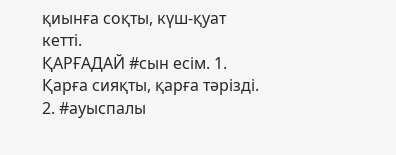қиынға соқты, күш-қуат кетті.
ҚАРҒАДАЙ #сын есім. 1. Қарға сияқты, қарға тәрізді. 2. #ауыспалы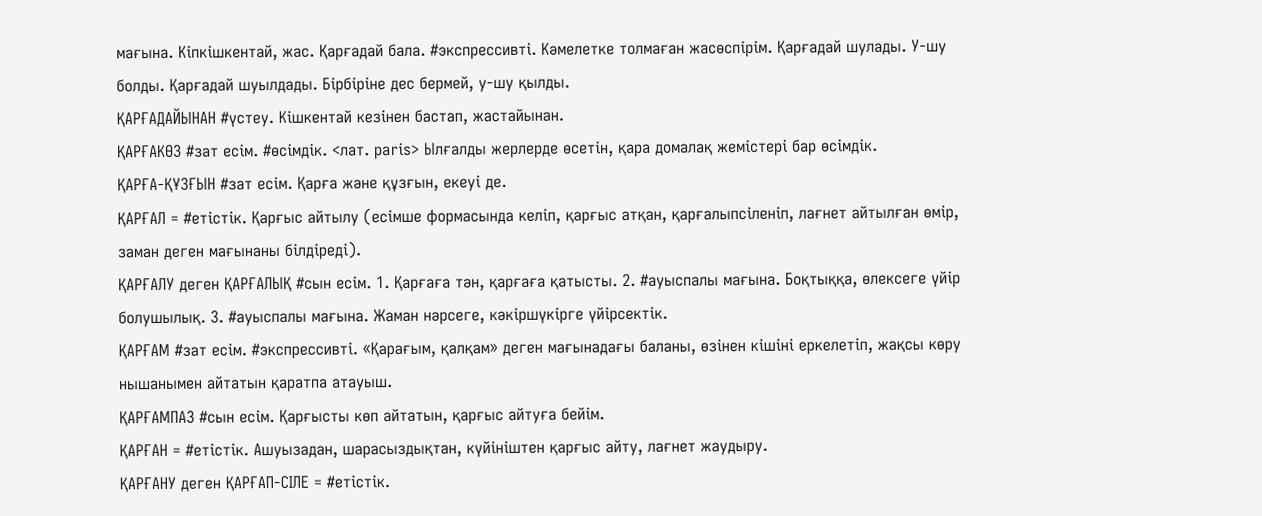мағына. Кіпкішкентай, жас. Қарғадай бала. #экспрессивті. Кәмелетке толмаған жасөспірім. Қарғадай шулады. У-шу болды. Қарғадай шуылдады. Бірбіріне дес бермей, у-шу қылды.
ҚАРҒАДАЙЫНАН #үстеу. Кішкентай кезінен бастап, жастайынан.
ҚАРҒАКӨЗ #зат есім. #өсімдік. <лат. pаrіs> Ылғалды жерлерде өсетін, қара домалақ жемістері бар өсімдік.
ҚАРҒА-ҚҰЗҒЫН #зат есім. Қарға және құзғын, екеуі де.
ҚАРҒАЛ = #етістік. Қарғыс айтылу (есімше формасында келіп, қарғыс атқан, қарғалыпсіленіп, лағнет айтылған өмір, заман деген мағынаны білдіреді).
ҚАРҒАЛУ деген ҚАРҒАЛЫҚ #сын есім. 1. Қарғаға тән, қарғаға қатысты. 2. #ауыспалы мағына. Боқтыққа, өлексеге үйір болушылық. 3. #ауыспалы мағына. Жаман нәрсеге, кәкіршүкірге үйірсектік.
ҚАРҒАМ #зат есім. #экспрессивті. «Қарағым, қалқам» деген мағынадағы баланы, өзінен кішіні еркелетіп, жақсы көру нышанымен айтатын қаратпа атауыш.
ҚАРҒАМПАЗ #сын есім. Қарғысты көп айтатын, қарғыс айтуға бейім.
ҚАРҒАН = #етістік. Ашуызадан, шарасыздықтан, күйініштен қарғыс айту, лағнет жаудыру.
ҚАРҒАНУ деген ҚАРҒАП-СІЛЕ = #етістік.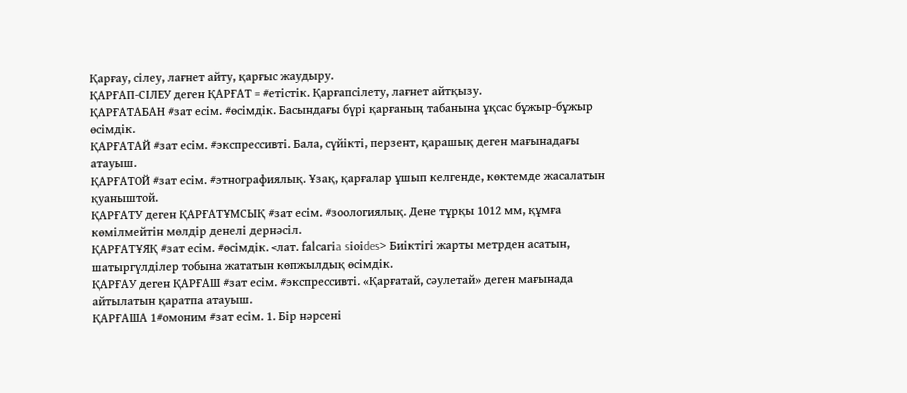Қарғау, сілеу, лағнет айту, қарғыс жаудыру.
ҚАРҒАП-СІЛЕУ деген ҚАРҒАТ = #етістік. Қарғапсілету, лағнет айтқызу.
ҚАРҒАТАБАН #зат есім. #өсімдік. Басындағы бүрі қарғаның табанына ұқсас бұжыр-бұжыр өсімдік.
ҚАРҒАТАЙ #зат есім. #экспрессивті. Бала, сүйікті, перзент, қарашық деген мағынадағы атауыш.
ҚАРҒАТОЙ #зат есім. #этнографиялық. Ұзақ, қарғалар ұшып келгенде, көктемде жасалатын қуаныштой.
ҚАРҒАТУ деген ҚАРҒАТҰМСЫҚ #зат есім. #зоологиялық. Дене тұрқы 1012 мм, құмға көмілмейтін мөлдір денелі дернәсіл.
ҚАРҒАТҰЯҚ #зат есім. #өсімдік. <лат. fаlсаrіa sіоіdes> Биіктігі жарты метрден асатын, шатыргүлділер тобына жататын көпжылдық өсімдік.
ҚАРҒАУ деген ҚАРҒАШ #зат есім. #экспрессивті. «Қарғатай, сәулетай» деген мағынада айтылатын қаратпа атауыш.
ҚАРҒАША 1#омоним #зат есім. 1. Бір нәрсені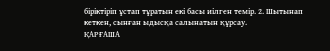біріктіріп ұстап тұратын екі басы иілген темір. 2. Шытынап кеткен, сынған ыдысқа салынатын құрсау.
ҚАРҒАША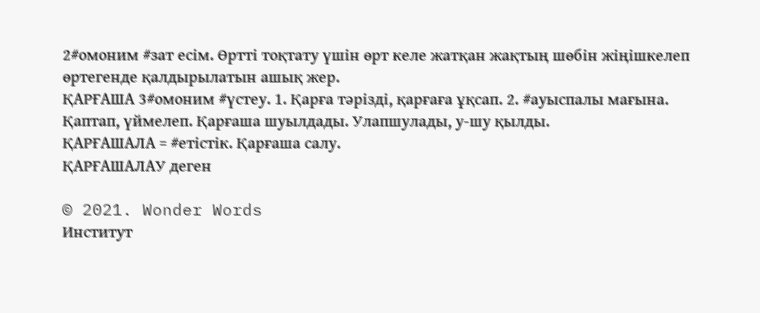2#омоним #зат есім. Өртті тоқтату үшін өрт келе жатқан жақтың шөбін жіңішкелеп өртегенде қалдырылатын ашық жер.
ҚАРҒАША 3#омоним #үстеу. 1. Қарға тәрізді, қарғаға ұқсап. 2. #ауыспалы мағына. Қаптап, үймелеп. Қарғаша шуылдады. Улапшулады, у-шу қылды.
ҚАРҒАШАЛА = #етістік. Қарғаша салу.
ҚАРҒАШАЛАУ деген

© 2021. Wonder Words
Институт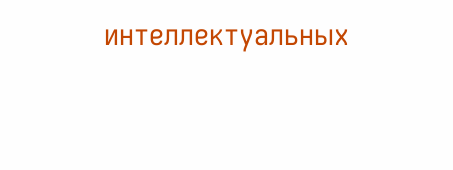интеллектуальных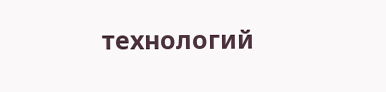технологий